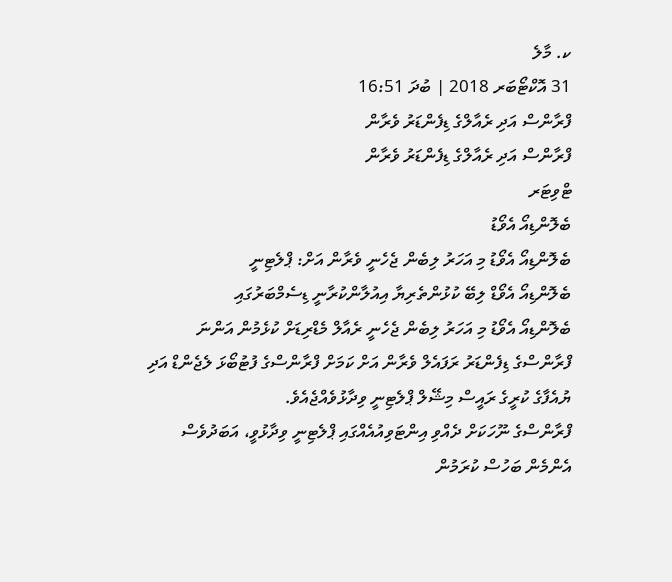ކ. މާލެ
31 އޮކްޓޯބަރ 2018 | ބުދަ 16:51
ފްރާންސް އަދި ރެއާލްގެ ޑިފެންޑަރު ވެރާން
ފްރާންސް އަދި ރެއާލްގެ ޑިފެންޑަރު ވެރާން
ޓްވިޓަރ
ބެލޮންޑިއޯ އެވޯޑު
ބެލޮންޑިއޯ އެވޯޑު މި އަހަރު ލިބެން ޖެހެނީ ވެރާން އަށް: ޕްލެޓިނީ
ބެލޮންޑިއޯ އެވޯޑް ލިބޭ ކުޅުންތެރިޔާ އިއުލާންކުރާނީ ޑިސެމްބަރުގައި
ބެލޮންޑިއޯ އެވޯޑު މި އަހަރު ލިބެން ޖެހެނީ ރެއާލް މެޑްރިޑަށް ކުޅެމުން އަންނަ ފްރާންސްގެ ޑިފެންޑަރު ރަފައެލް ވެރާން އަށް ކަމަށް ފްރާންސްގެ ފުޓުބޯޅަ ލެޖެންޑް އަދި ޔުއެފާގެ ކުރީގެ ރައީސް މިޝޭލް ޕްލެޓިނީ ވިދާޅުވެއްޖެއެވެ.
ފްރާންސްގެ ނޫހަކަށް ދެއްވި އިންޓަވިއުއެއްގައި ޕްލެޓިނީ ވިދާޅުވީ، އަބަދުވެސް އެންމެން ބަހުސް ކުރަމުން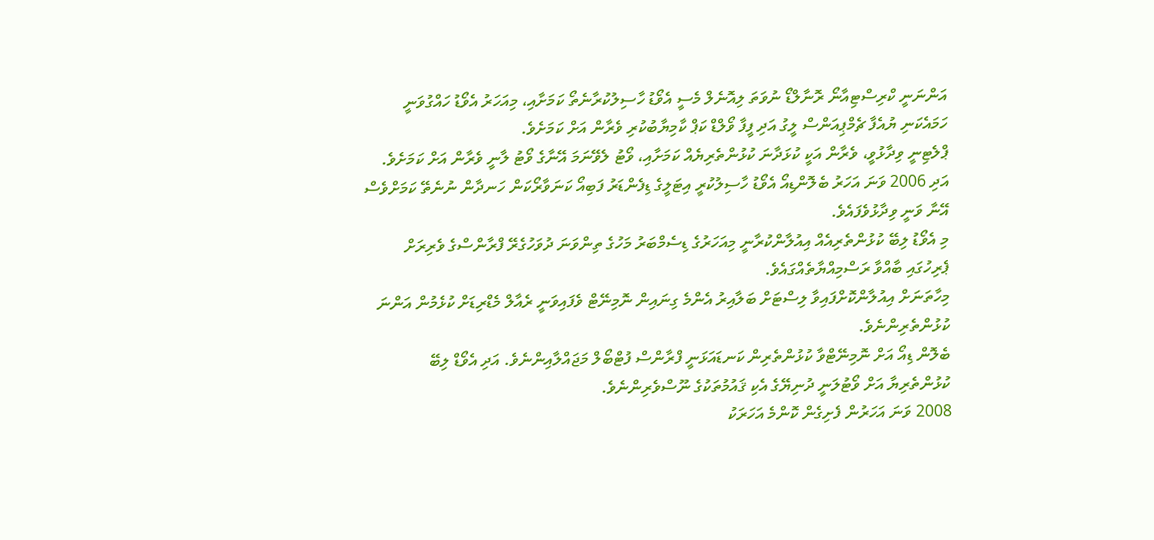އަންނަނީ ކްރިސްޓިއާނޯ ރޮނާލްޑޯ ނުވަތަ ލިއޮނެލް މެސީ އެވޯޑު ހާސިލުކުރާނެތޯ ކަމަށާއި، މިއަހަރު އެވޯޑު ހައްގުވަނީ ހަމައެކަނި ޔުއެފާ ޗެމްޕިއަންސް ލީގު އަދި ފީފާ ވޯލްޑް ކަޕް ކާމިޔާބުކުރި ވެރާން އަށް ކަމަށެވެ.
ޕްލެޓިނީ ވިދާޅުވީ، ވެރާން އަކީ ކުޅަދާނަ ކުޅުންތެރިޔެއް ކަމަށާއި، ވޯޓު ލެވޭނަމަ އޭނާގެ ވޯޓު ލާނީ ވެރާން އަށް ކަމަށެވެ. އަދި 2006 ވަނަ އަހަރު ބެލޮންޑިއޯ އެވޯޑު ހާސިލުކުރީ އިޓަލީގެ ޑިފެންޑަރު ފަބިއޯ ކަނަވާރޯކަން ހަނދާން ނުނެތޭ ކަމަށްވެސް އޭނާ ވަނީ ވިދާޅުވެފައެވެ.
މި އެވޯޑު ލިބޭ ކުޅުންތެރިއެއް އިއުލާންކުރާނީ މިއަހަރުގެ ޑިސެމްބަރު މަހުގެ ތިންވަނަ ދުވަހުގެރޭ ފްރާންސްގެ ވެރިރަށް ޕެރިހުގައި ބާއްވާ ރަސްމިއްޔާތެއްގައެވެ.
މިހާތަނަށް އިއުލާންކޮށްފައިވާ ލިސްޓަށް ބަލާއިރު އެންމެ ގިނައިން ނޮމިނޭޓް ވެފައިވަނީ ރެއާލް މެޑްރިޑަށް ކުޅެމުން އަންނަ ކުޅުންތެރިންނެވެ.
ބެލޮން ޑިއޯ އަށް ނޮމިނޭޓްވާ ކުޅުންތެރިން ކަނޑައަޅަނީ ފްރާންސް ފުޓްބޯލް މަޖައްލާއިންނެވެ. އަދި އެވޯޑް ލިބޭ ކުޅުންތެރިޔާ އަށް ވޯޓުލަނީ ދުނިޔޭގެ އެކި ޤައުމުތަކުގެ ނޫސްވެރިންނެވެ.
2008 ވަނަ އަހަރުން ފެށިގެން ކޮންމެ އަހަރަކު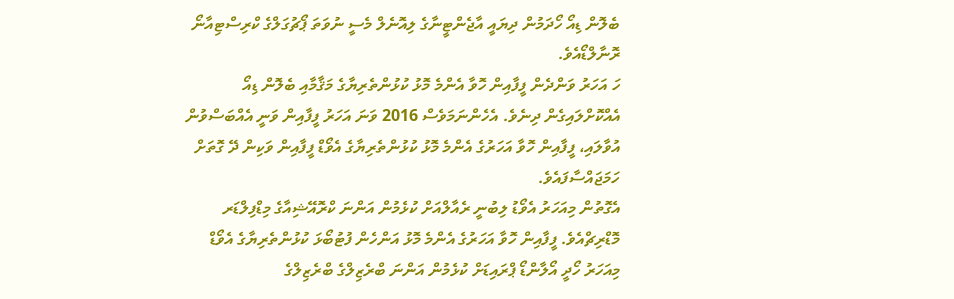ބެލޮން ޑިއޯ ހޯދަމުން ދިޔައީ އާޖެންޓީނާގެ ލިއޮނެލް މެސީ ނުވަތަ ޕޯޗުގަލްގެ ކްރިސްޓިއާނޯ ރޮނާލްޑޯއެވެ.
ހަ އަހަރު ވަންދެން ފީފާއިން ހޮވާ އެންމެ މޮޅު ކުޅުންތެރިޔާގެ މަޤާމާއި ބެލޮން ޑިއޯ އެއްކޮށްލައިގެން ދިނެވެ. އެހެންނަމަވެސް 2016 ވަނަ އަހަރު ފީފާއިން ވަނީ އެއްބަސްވުން އުވާލައި، ފީފާއިން ހޮވާ އަހަރުގެ އެންމެ މޮޅު ކުޅުންތެރިޔާގެ އެވޯޑް ފީފާއިން ވަކިން ދޭ ގޮތަށް ހަމަޖައްސާފައެވެ.
އެގޮތުން މިއަހަރު އެވޯޑު ލިބުނީ ރެއާލްއަށް ކުޅެމުން އަންނަ ކްރޮއޭޝިއާގެ މިޑްފިލްޑަރ މޮޑްރިޗްއެވެ. ފީފާއިން ހޮވާ އަހަރުގެ އެންމެ މޮޅު އަންހެން ފުޓުބޯޅަ ކުޅުންތެރިޔާގެ އެވޯޑް މިއަހަރު ހޯދީ އޯލާންޑޯ ޕްރައިޑަށް ކުޅެމުން އަންނަ ބްރެޒިލްގެ ބްރެޒިލްގެ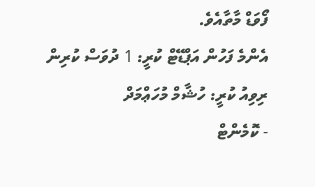ފޯވަޑް މާތާއެވެ.
އެންމެ ފަހުން އަޕްޑޭޓް ކުރީ: 1 ދުވަސް ކުރިން
ރިވިއު ކުރީ: ހުޝާމް މުހަޢްމަދް
- ކޮމެންޓް